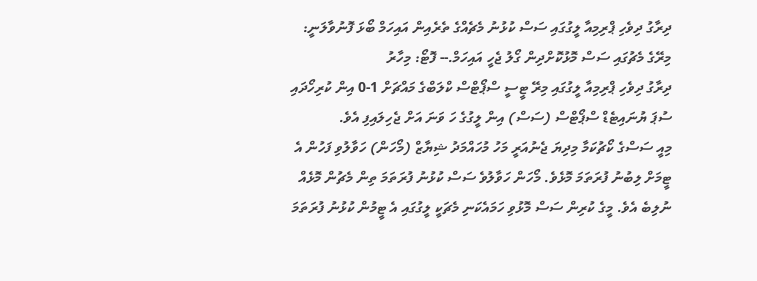ދިރާގު ދިވެހި ޕްރިމިއާ ލީގުގައި ސަސް ކުޅުނު މެޗެއްގެ ތެރެއިން އައިހަމް ބޯޅަ ފޮނުވާލަނީ: މިރޭގެ މެޗުގައި ސަސް މޮޅުކޮށްދިން ގޯލު ޖެހީ އައިހަމް.-- ފޮޓޯ: މިހާރު
ދިރާގު ދިވެހި ޕްރިމިއާ ލީގުގައި މިރޭ ޓީސީ ސްޕޯޓްސް ކްލަބްގެ މައްޗަށް 1-0 އިން ކުރިހޯދައި ސުޕަ ޔުނައިޓެޑް ސްޕޯޓްސް (ސަސް) އިން ލީގުގެ ހަ ވަނަ އަށް ޖެހިލައިފި އެވެ.
މިއީ ސަސްގެ ކޯޗުކަމާ މިދިޔަ ޖެނުއަރީ މަހު މުހައްމަދު ޝިޔާޒް (މޯހަން) ހަވާލުވި ފަހުން އެ ޓީމަށް ލިބުނު ފުރަތަމަ މޮޅެވެ. މޯހަން ހަވާލުވެ ސަސް ކުޅުނު ފުރަތަމަ ތިން މެޗުން މޮޅެއް ނުލިބެ އެވެ. މީގެ ކުރިން ސަސް މޮޅުވި ހަމައެކަނި މެޗަކީ ލީގުގައި އެ ޓީމުން ކުޅުނު ފުރަތަމަ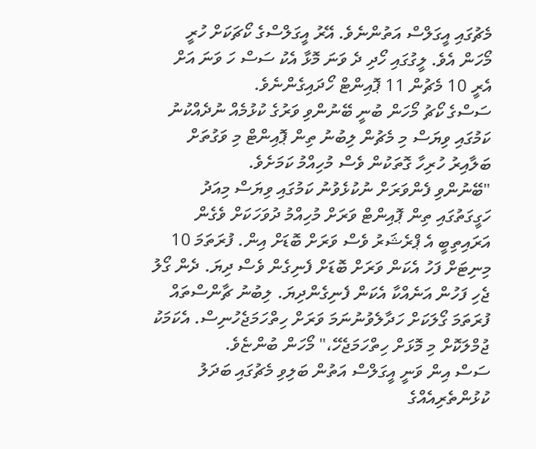މެޗުގައި އީގަލްސް އަތުންނެވެ. އޭރު އީގަލްސްގެ ކޯޗަކަށް ހުރީ މޯހަން އެވެ. ލީގުގައި ހޯދި ދެ ވަނަ މޮޅާ އެކު ސަސް ހަ ވަނަ އަށް އެރީ 10 މެޗުން 11 ޕޮއިންޓް ހޯދައިގެންނެވެ.
ސަސްގެ ކޯޗު މޯހަން ބުނީ ބޭނުންވި ވަރުގެ ކުޅުމެއް ނުދެއްކުނު ކަމުގައި ވިޔަސް މި މެޗުން ލިބުނު ތިން ޕޮއިންޓް މި ވަގުތަށް ބަލާއިރު ހުރިހާ ގޮތަކުން ވެސް މުހިއްމު ކަމަށެވެ.
"ބޭނުންވި ފެންވަރަށް ނުކުޅެވުނު ކަމުގައި ވިޔަސް މިއަދު ހަގީގަތުގައި ތިން ޕޮއިންޓް ވަރަށް މުހިއްމު ދުވަހަކަށް ވެގެން އަރައިތިބީ އެ ޕްރެޝަރު ވެސް ވަރަށް ބޮޑަށް އިން. ފުރަތަމަ 10 މިނިޓަށް ފަހު އެކަން ވަރަށް ބޮޑަށް ފެނިގެން ވެސް ދިޔަ. ދެން ގޯލު ޖެހި ފަހުން އަނެއްކާ އެކަން ފެނިގެންދިޔަ. ލިބުނު ޗާންސްތައް ފުރަތަމަ ގޯލަކަށް ހަދާލެވުނުނަމަ ވަރަށް ހިތްހަމަޖެހުނިސް. އެކަމަކު ޖުމްލަކޮށް މި މޮޅަށް ހިތްހަމަޖެހޭ،" މޯހަން ބުންޏެވެ.
ސަސް އިން ވަނީ އީގަލްސް އަތުން ބަލިވި މެޗުގައި ބަދަލު ކުޅުންތެރިއެއްގެ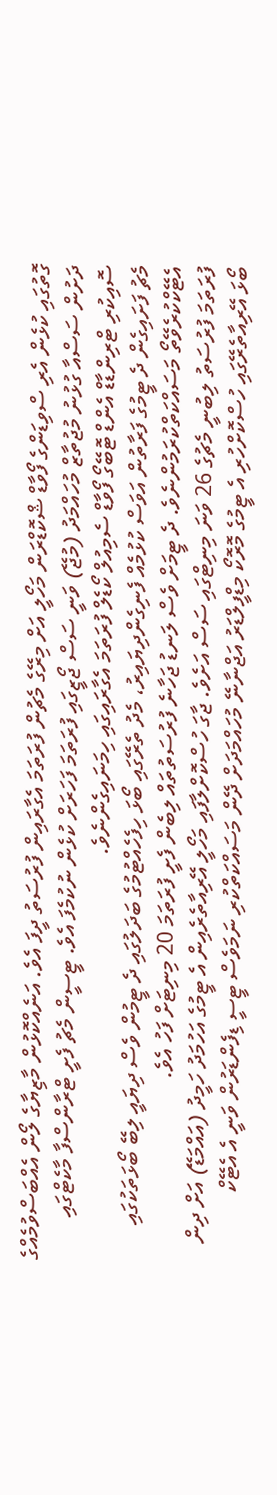ގޮތުގައި ކުޅެން އެރި ސްވިޑަންގެ ފޯވާޑް ޝްކޮޑްރަން މަހޯލީ އަށް މިރޭގެ މެޗުން ފުރަތަމަ އެގާރައިން ފުރުސަތު ދީފަ އެވެ. އަނެއްކޮޅުން މާޒިޔާގެ ލޯން އެއްބަސްވުމެއްގެ ދަށުން ސަސްއާ ގުޅުނު މުޖުތާޒް މުހައްމަދު (މުޖޭ) ވަނީ ސަސް ޖޯޒީގައި ފުރަތަމަ ފަހަރަށް ކުޅެން ނުކުމެފަ އެވެ. ޓީސީން މެޗު ފެށީ ޓްރާންސްފާ މާކެޓްގައި ސޮއިކުރި ޓްރިންޑާޑް އެންޑް ޓޮބޭގޯ ފޯވާޑް ސެމިއުލް ކޯޑެލް ފުރަތަމަ އެގާރައިގައި ހިމަނައިގެންނެވެ.
މެޗު ފަށައިގެން ދެ ޓީމުގެ ފަރާތުން އަވަސް ކުޅުމެއް ފެނިގެންދިޔައިރު، މެދު ތެރޭގައި ބޯޅަ ހިފެހެއްޓުމުގެ ބަދަލުގައި ދެ ޓީމުން ވެސް ދިޔައީ ލިބޭ ބޯޅަތަކުގައި އެޓޭކްކުރެވޭތޯ މަސައްކަތްކުރަމުންނެވެ. ދެ ޓީމަށް ވެސް ލަނޑު ޖަހާނެ ފުރުސަތުތައް ލިބެން ފެށީ ފުރަތަމަ 20 މިނިޓަށް ފަހު އެވެ.
ފުރަތަމަ ފުރުސަތު ލިބުނީ މެޗުގެ 26 ވަނަ މިނިޓްގައި ސަސް އަށެވެ. ޖާގަ ހުސްކޮށްލާފައި މަހޯލީ އޭރިއާތެރެއިން އެ ޓީމުގެ އަހުމަދު ހަމީދު (އައްމަޑޭ) އަށް ދިން ބޯޅަ އޭރިއާތެރޭގައި ހުސްކޮށްހުރި އެ ޓީމުގެ މޮރޮކޯ މިޑްފީލްޑަރު އަޖްނާނޭ މުހައްމަދަށް ދޭން މަސައްކަތްކުރި ނަމަވެސް ޓީސީ ޑިފެންޑަރުން ވަނީ އެ އެޓޭކް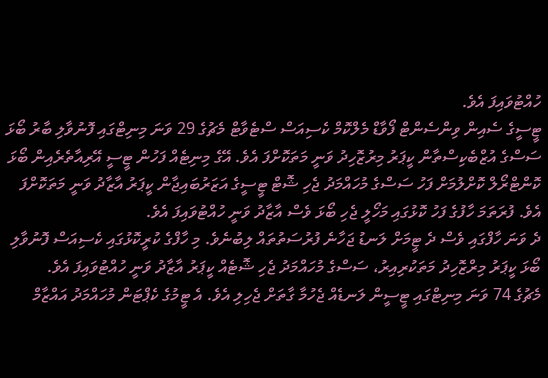ހުއްޓުވައިފަ އެވެ.
ޓީސީގެ ސެއިން ވިންސެންޓް ފޯވާޑް މެލްކޮމް ކެސިއަސް ސްޓެވާޓް މެޗުގެ 29 ވަނަ މިނިޓްގައި ފޮނުވާލި ބާރު ބޯޅަ ސަސްގެ އުޒްބެކިސްތާން ކީޕަރު މިރުޒޮހިދު ވަނީ މަތަކޮށްފަ އެވެ. އޭގެ މިނިޓެއް ފަހުން ޓީސީ އޭރިއާތެރެއިން ބޯޅަ ކޮންޓްރޯލް ކޮށްލުމަށް ފަހު ސަސްގެ މުހައްމަދު ޖެހި ޝޮޓް ޓީސީގެ އަޒަރުބައިޖާން ކީޕަރު އާޒާދު ވަނީ މަތަކޮށްފަ އެވެ. ފުރަތަމަ ހާފުގެ ފަހު ކޮޅުގައި މަހޯލީ ޖެހި ބޯޅަ ވެސް އާޒާދު ވަނީ ހުއްޓުވައިފަ އެވެ.
ދެ ވަނަ ހާފްގައި ވެސް ދެ ޓީމަށް ލަނޑު ޖަހާނެ ފުރުސަތުތައް ލިބުނެވެ. މި ހާފްގެ ކުރީކޮޅުގައި ކެސިއަސް ފޮނުވާލި ބޯޅަ ކީޕަރު މިރްޒޮހިދު މަތަކުރިއިރު، ސަސްގެ މުހައްމަދު ޖެހި ޝޮޓެއް ކީޕަރު އާޒާދު ވަނީ ހުއްޓުވައިފަ އެވެ.
މެޗުގެ 74 ވަނަ މިނިޓްގައި ޓީސީން ލަނޑެއް ޖެހުމާ ގާތަށް ޖެހިލި އެވެ. އެ ޓީމުގެ ކެޕްޓަން މުހައްމަދު އައްޒާމް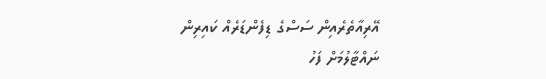އޭރިއާތެރެއިން ސަސްގެ ޑިފެންޑަރެއް ކައިރިން ނައްޓާލުމަށް ފަހު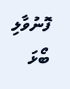ފޮނުވާލި ބޯޅަ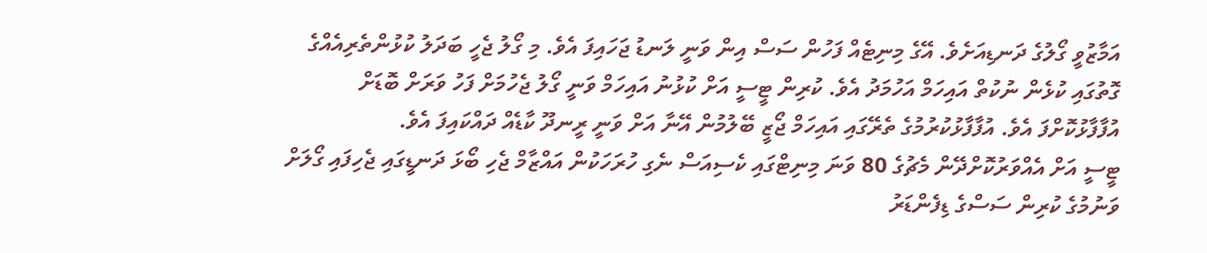އަމާޒުވީ ގޯލުގެ ދަނޑިއަށެވެ. އޭގެ މިނިޓެއް ފަހުން ސަސް އިން ވަނީ ލަނޑު ޖަހައިފަ އެވެ. މި ގޯލު ޖެހީ ބަދަލު ކުޅުންތެރިއެއްގެ ގޮތުގައި ކުޅެން ނުކުތް އައިހަމް އަހުމަދު އެވެ. ކުރިން ޓީސީ އަށް ކުޅުނު އައިހަމް ވަނީ ގޯލު ޖެހުމަށް ފަހު ވަރަށް ބޮޑަށް އުފާފާޅުކޮށްފަ އެވެ. އުފާފާޅުކުރުމުގެ ތެރޭގައި އައިހަމް ޖޯޒީ ބޭލުމުން އޭނާ އަށް ވަނީ ރީނދޫ ކާޑެއް ދައްކައިފަ އެވެ.
ޓީސީ އަށް އެއްވަރުކޮށްދޭން މެޗުގެ 80 ވަނަ މިނިޓްގައި ކެސިއަސް ނެގި ހުރަހަކުން އައްޒާމް ޖެހި ބޯޅަ ދަނޑީގައި ޖެހިފައި ގޯލަށް ވަނުމުގެ ކުރިން ސަސްގެ ޑިފެންޑަރު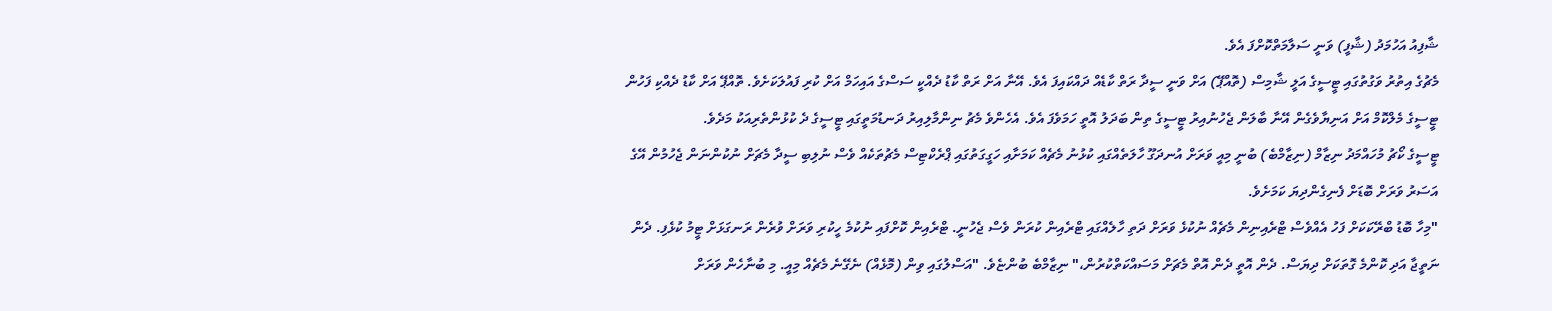ޝާފިއު އަހުމަދު (ޝާފީ) ވަނީ ސަލާމަތްކޮށްފަ އެވެ.
މެޗުގެ އިތުރު ވަގުތުގައި ޓީސީގެ އަލީ ޝާމިސް (ތޮއްޕޭ) އަށް ވަނީ ސީދާ ރަތް ކާޑެއް ދައްކައިފަ އެވެ. އޭނާ އަށް ރަތް ކާޑު ދެއްކީ ސަސްގެ އައިހަމް އަށް ކުރި ފައުލަކަށެވެ. ތޮއްޕޭ އަށް ކާޑު ދެއްކި ފަހުން ޓީސީގެ މެލްކޮމް އަށް އަނިޔާވެގެން އޭނާ ބާލަން ޖެހުނުއިރު ޓީސީގެ ތިން ބަދަލު އޮތީ ހަމަވެފަ އެވެ. އެހެންވެ މެޗު ނިންމާލިއިރު ދަނޑުމަތީގައި ޓީސީގެ ދެ ކުޅުންތެރިއަކު މަދެވެ.
ޓީސީގެ ކޯޗު މުހައްމަދު ނިޒާމް (ނިޒާމްބެ) ބުނީ މިއީ ވަރަށް އުނދަގޫ ހާލަތެއްގައި ކުޅުނު މެޗެއް ކަމަށާއި ހަގީގަތުގައި ޕްރެކްޓިސް މެޗުތަކެއް ވެސް ނުލިބި ސީދާ މެޗަށް ނުކުންނަން ޖެހުމުން އޭގެ އަސަރު ވަރަށް ބޮޑަށް ފެނިގެންދިޔަ ކަމަށެވެ.
"މިހާ ބޮޑު ބްރޭކަކަށް ފަހު އެއްވެސް ޓްރެއިނިން މެޗެއް ނުކުޅެ ވަރަށް ދަތި ހާލެއްގައި ޓްރެއިން ކުރަން ވެސް ޖެހުނީ. ޓްރެއިން ކޮށްފައި ނުކުމެ ހީކުރި ވަރަށް ވުރެން ރަނގަޅަށް ޓީމު ކުޅެފި. ދެން ނަތީޖާ އަދި ކޮންމެ ގޮތަކަށް ދިޔަސް. ދެން އޮތީ ދެން އޮތް މެޗަށް މަސައްކަތްކުރުން،" ނިޒާމްބެ ބުންޏެވެ. "އަސްލުގައި ވިން (މޮޅެއް) ނެގޭނެ މެޗެއް މިއީ. މި ބުނާހެން ވަރަށް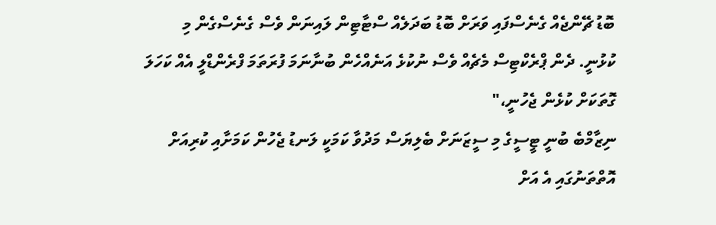ބޮޑު ޗޭންޖެއް ގެނެސްފައި ވަރަށް ބޮޑު ބަދަލެއް ސްޓާޓިން ލައިނަން ވެސް ގެނެސްގެން މި ކުޅުނީ. ދެން ޕްރެކްޓިސް މެޗެއް ވެސް ނުކުޅެ އަނެއްހެން ބުނާނަމަ ފުރަތަމަ ފްރެންޑްލީ އެއް ކަހަލަ ގޮތަކަށް ކުޅެން ޖެހުނީ،"
ނިޒާމްބެ ބުނީ ޓީސީގެ މި ސީޒަނަށް ބެލިޔަސް މަދުވާ ކަމަކީ ލަނޑު ޖެހުން ކަމަށާއި ކުރިއަށް އޮތްތަނުގައި އެ އަށް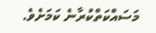މަސައްކަތްކުރާނެ ކަމަށެވެ.